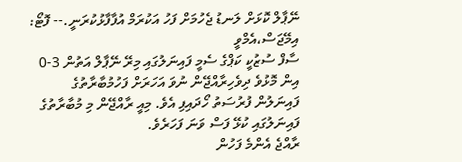ނޭޕާލް ކޮޅަށް ލަނޑު ޖެހުމަށް ފަހު އަކުރަމް އުފާފާޅުކުރަނީ.-- ފޮޓޯ: އިމޭޖަސް،އެމްވީ
ސާފް ސުޒުކީ ކަޕްގެ ސެމީ ފައިނަލުގައި މިރޭ ނޭޕާލް އަތުން 3-0 އިން މޮޅުވެ ދިވެހިރާއްޖޭން ނުވަ އަހަރަށް ފަހުމުބާރާތުގެ ފައިނަލުން ފުރުސަތު ހޯދައިފި އެވެ. މިއީ ރާއްޖޭން މި މުބާރާތުގެ ފައިނަލުގައި ކުޅޭ ފަސް ވަނަ ފަހަރެވެ.
ރާއްޖެ އެންމެ ފަހުން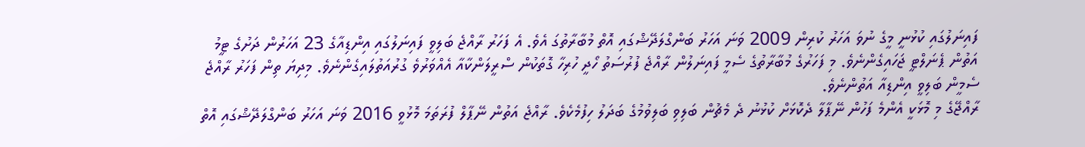ފައިނަލުގައި ކުޅުނީ މީގެ ނުވަ އަހަރު ކުރިން 2009 ވަނަ އަހަރު ބަންގްލަދޭޝްގައި އޮތް މުބާރާތުގަ އެވެ. އެ ފަހަރު ރާއްޖެ ބަލިވީ ފައިނަލުގައި އިންޑިއާގެ 23 އަހަރުން ދަށުގެ ޓީމު އަތުން ޕެނަލްޓީ ޖަހައިގެންނެވެ. މި ފަހަރުގެ މުބާރާތުގެ ސެމީ ފައިނަލުން ރާއްޖެ ފުރުސަތު ހޯދީ ހުރިހާ ގޮތަކުން ސްރީލަންކާއާ އެއްވަރުވެ ގުރުއަތުލައިގެންނެވެ. މިދިޔަ ތިން ފަހަރު ރާއްޖެ ސެމީން ބަލިވީ އިންޑިއާ އަތުންނެވެ.
ރާއްޖޭގެ މި މޮޅަކީ އެންމެ ފަހުން ނޭޕާލާ ދެކޮޅަށް ކުޅުނު ދެ މެޗުން ބަލިވި ބަލިވުމުގެ ބަދަލު ހިފުމެކެވެ. ރާއްޖެ އަތުން ނޭޕާލް ފުރަތަމަ މޮޅުވީ 2016 ވަނަ އަހަރު ބަންގްލަދޭޝްގައި އޮތް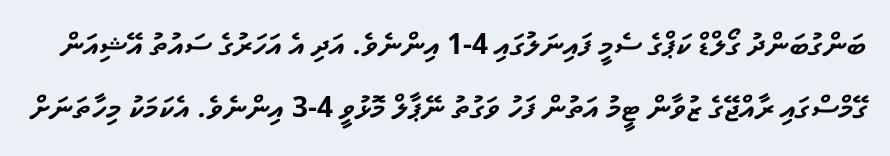ބަންގުބަންދު ގޯލްޑް ކަޕްގެ ސެމީ ފައިނަލުގައި 4-1 އިންނެވެ. އަދި އެ އަހަރުގެ ސައުތު އޭޝިއަން ގޭމްސްގައި ރާއްޖޭގެ ޒުވާން ޓީމު އަތުން ފަހު ވަގުތު ނޭޕާލް މޮޅުވީ 4-3 އިންނެވެ. އެކަމަކު މިހާތަނަށް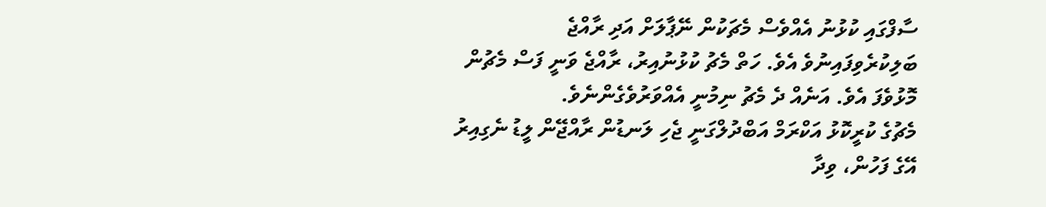ސާފްގައި ކުޅުނު އެއްވެސް މެޗަކުން ނޭޕާލަށް އަދި ރާއްޖެ ބަލިކުރެވިފައިނުވެ އެވެ. ހަތް މެޗު ކުޅުނުއިރު، ރާއްޖެ ވަނީ ފަސް މެޗުން މޮޅުވެފަ އެވެ. އަނެއް ދެ މެޗު ނިމުނީ އެއްވަރުވެގެންނެވެ.
މެޗުގެ ކުރީކޮޅު އަކްރަމް އަބްދުލްގަނީ ޖެހި ލަނޑުން ރާއްޖޭން ލީޑު ނެގިއިރު އޭގެ ފަހުން، ވިދާ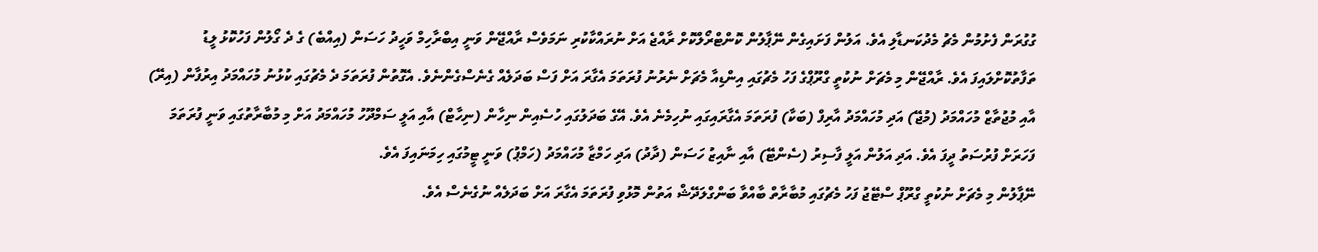ގުގުރަން ފެށުމުން މެޗު މެދުކަނޑާލި އެވެ. އަލުން ފަށައިގެން ނޭޕާލުން ކޮންޓްރޯލްކޮށް ރާއްޖެ އަށް ނުރައްކާކުރި ނަމަވެސް ރާއްޖޭން ވަނީ އިބްރާހިމް ވަހީދު ހަސަން (އިއްބެ) ގެ ދެ ގޯލުން ފަހުކޮޅު ލީޑު ތަފާތުކޮށްލައިފަ އެވެ. ރާއްޖޭން މި މެޗަށް ނުކުތީ ގްރޫޕްގެ ފަހު މެޗުގައި އިންޑިއާ މެޗަށް ނެރުނު ފުރަތަމަ އެގާރަ އަށް ފަސް ބަދަލެއް ގެނެސްގެންނެވެ. އެގޮތުން ފުރަތަމަ ދެ މެޗުގައި ކުޅުނު މުހައްމަދު އިރުފާން (އިރޭ) އާއި މުޖުތާޒް މުހައްމަދު (މުޖޭ) އަދި މުހައްމަދު އާރިފް (ބަކާ) ފުރަތަމަ އެގާރައިގައި ނުހިމެނެ އެވެ. އޭގެ ބަދަލުގައި ހުސެއިން ނިހާން (ނިހާޓް) އާއި އަލީ ސަމްދޫހު މުހައްމަދު އަށް މި މުބާރާތުގައި ވަނީ ފުރަތަމަ ފަހަރަށް ފުރުސަތު ދީފަ އެވެ. އަދި އަލުން އަލީ ފާސިރު (ސެންޓޭ) އާއި ނާއިޒު ހަސަން (ދާދު) އަދި ހަމްޒާ މުހައްމަދު (ހަމްޕު) ވަނީ ޓީމުގައި ހިމަނައިފަ އެވެ.
ނޭޕާލުން މި މެޗަށް ނުކުތީ ގްރޫޕް ސްޓޭޖު ފަހު މެޗުގައި މުބާރާތް ބާއްވާ ބަންގްލަދޭޝް އަތުން މޮޅުވި ފުރަތަމަ އެގާރަ އަށް ބަދަލެއް ނުގެނެސް އެވެ.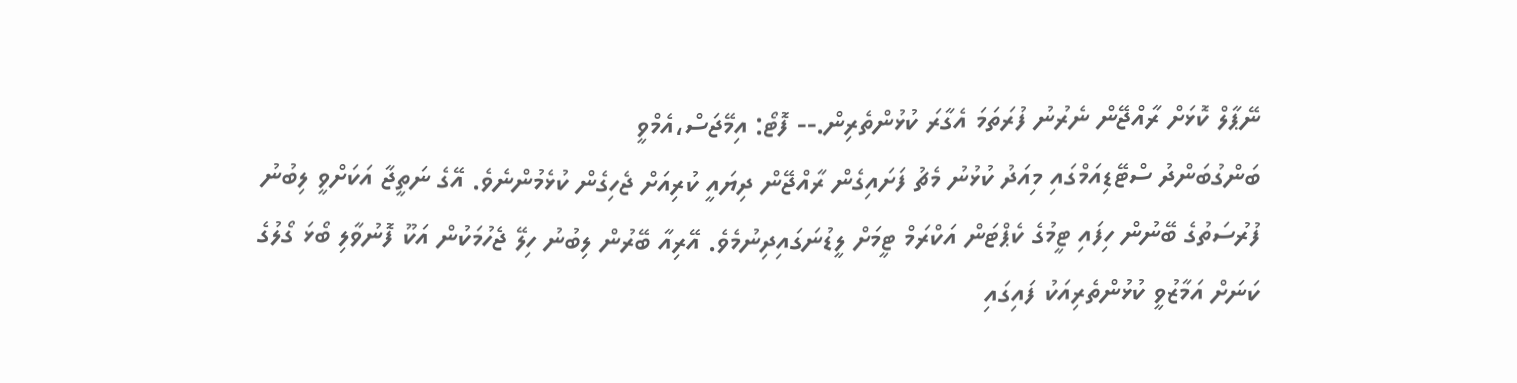ނޭޕާލް ކޮޅަށް ރާއްޖޭން ނެރުނު ފުރަތަމަ އެގާރަ ކުޅުންތެރިން.-- ފޮޓޯ: އިމޭޖަސް،އެމްވީ
ބަންގުބަންދު ސްޓޭޑިއަމްގައި މިއަދު ކުޅުނު މެޗު ފަށައިގެން ރާއްޖޭން ދިޔައީ ކުރިއަށް ޖެހިގެން ކުޅެމުންނެވެ. އޭގެ ނަތީޖާ އަކަށްވީ ލިބުނު ފުރުސަތުގެ ބޭނުން ހިފައި ޓީމުގެ ކެޕްޓަން އަކްރަމް ޓީމަށް ލީޑުނަގައިދިނުމެވެ. އޭރިއާ ބޭރުން ލިބުނު ހިލޭ ޖެހުމަކުން އަކޫ ފޮނުވާލި ބޯޅަ ގޯލުގެ ކަނަށް އަމާޒުވީ ކުޅުންތެރިއަކު ފައިގައި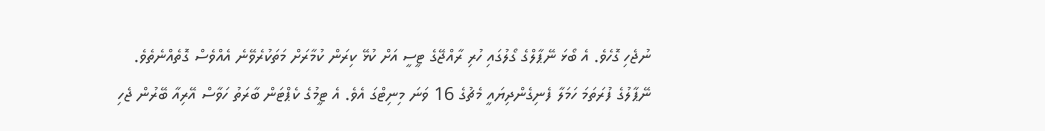ނުޖެހި ގޮހެވެ. އެ ބޯޅަ ނޭޕާލްގެ ގޯލުގައި ހުރި ރާއްޖޭގެ ޓީސީ އަށް ކުޅޭ ކިރަން ކުމާރަށް މަތަކުރެވޭނެ އެއްވެސް ގޮތެއްނެތެވެ.
ނޭޕާލުގެ ފުރަތަމަ ހަމަލާ ފެނިގެންދިޔައީ މެޗުގެ 16 ވަނަ މިނިޓްގަ އެވެ. އެ ޓީމުގެ ކެޕްޓަން ބާރަތު ހަވާސް އޭރިއާ ބޭރުން ޖެހި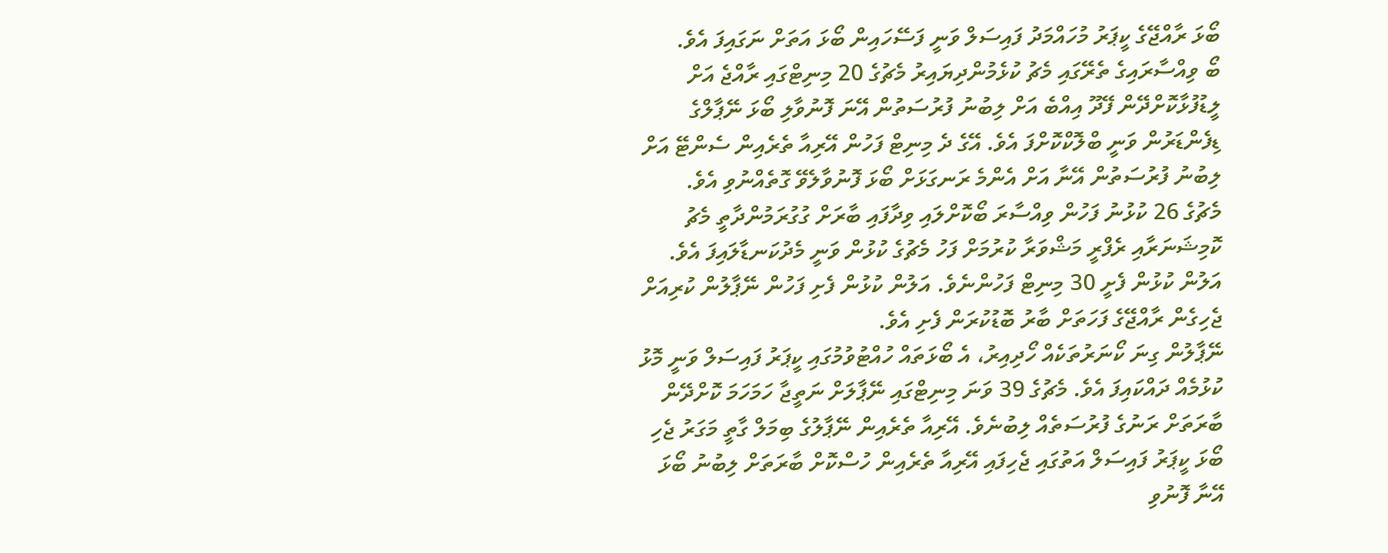ބޯޅަ ރާއްޖޭގެ ކީޕަރު މުހައްމަދު ފައިސަލް ވަނީ ފަސޭހައިން ބޯޅަ އަތަށް ނަގައިފަ އެވެ.
ބޯ ވިއްސާރައިގެ ތެރޭގައި މެޗު ކުޅެމުންދިޔައިރު މެޗުގެ 20 މިނިޓްގައި ރާއްޖެ އަށް ލީޑުފުޅާކޮށްދޭން ފޭދޫ އިއްބެ އަށް ލިބުނު ފުރުސަތުން އޭނަ ފޮނުވާލި ބޯޅަ ނޭޕާލްގެ ޑިފެންޑަރުން ވަނީ ބްލޮކްކޮށްފަ އެވެ. އޭގެ ދެ މިނިޓް ފަހުން އޭރިއާ ތެރެއިން ސެންޓޭ އަށް ލިބުނު ފުރުސަތުން އޭނާ އަށް އެންމެ ރަނގަޅަށް ބޯޅަ ފޮނުވާލެވޭ ގޮތެއްނުވި އެވެ.
މެޗުގެ 26 ކުޅުނު ފަހުން ވިއްސާރަ ބޯކޮށްލައި ވިދާފައި ބާރަށް ގުގުރަމުންދާތީ މެޗު ކޮމިޝަނަރާއި ރެފްރީ މަޝްވަރާ ކުރުމަށް ފަހު މެޗުގެ ކުޅުން ވަނީ މެދުކަނޑާލައިފަ އެވެ. އަލުން ކުޅުން ފެށީ 30 މިނިޓް ފަހުންނެވެ. އަލުން ކުޅުން ފެށި ފަހުން ނޭޕާލުން ކުރިއަށް ޖެހިގެން ރާއްޖޭގެ ފަހަތަށް ބާރު ބޮޑުކުރަން ފެށި އެވެ.
ނޭޕާލުން ގިނަ ކޯނަރުތަކެއް ހޯދިއިރު، އެ ބޯޅަތައް ހުއްޓުވުމުގައި ކީޕަރު ފައިސަލް ވަނީ މޮޅު ކުޅުމެއް ދައްކައިފަ އެވެ. މެޗުގެ 39 ވަނަ މިނިޓްގައި ނޭޕާލަށް ނަތީޖާ ހަމަހަމަ ކޮށްދޭން ބާރަތަށް ރަނުގެ ފުރުސަތެއް ލިބުނެވެ. އޭރިއާ ތެރެއިން ނޭޕާލުގެ ބިމަލް ގާތީ މަގަރު ޖެހި ބޯޅަ ކީޕަރު ފައިސަލް އަތުގައި ޖެހިފައި އޭރިއާ ތެރެއިން ހުސްކޮށް ބާރަތަށް ލިބުނު ބޯޅަ އޭނާ ފޮނުވި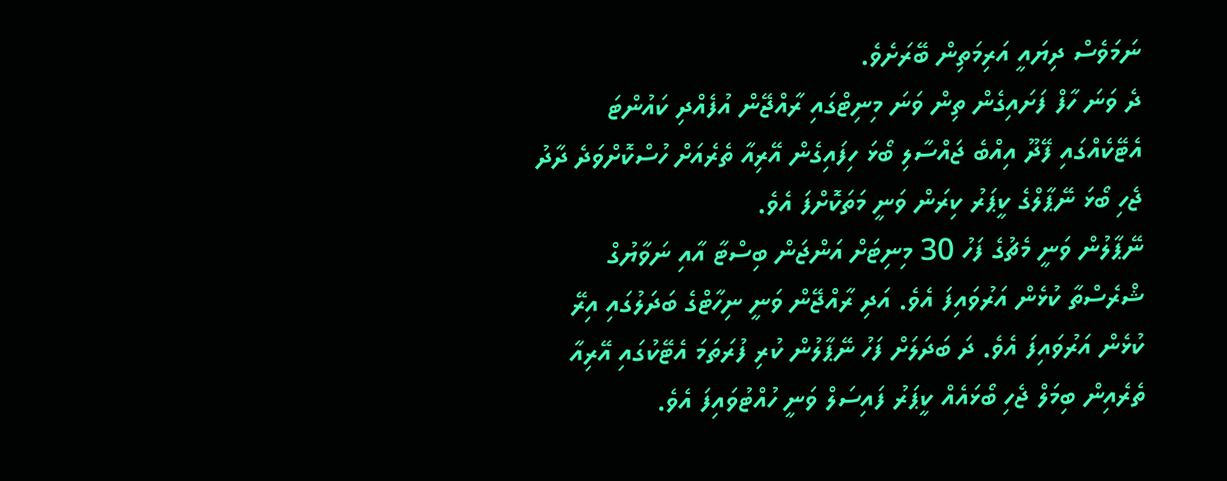ނަމަވެސް ދިޔައީ އަރިމަތިން ބޭރަށެވެ.
ދެ ވަނަ ހާފް ފަށައިގެން ތިން ވަނަ މިނިޓްގައި ރާއްޖޭން އުފެއްދި ކައުންޓަ އެޓޭކެއްގައި ފޭދޫ އިއްބެ ޖައްސާލި ބޯޅަ ހިފައިގެން އޭރިއާ ތެރެއަށް ހުސްކޮށްވަދެ ދާދު ޖެހި ބޯޅަ ނޭޕާލްގެ ކީޕަރު ކިރަން ވަނީ މަތަކޮށްފަ އެވެ.
ނޭޕާލުން ވަނީ މެޗުގެ ފަހު 30 މިނިޓަށް އަންޖަން ބިސްޓާ އާއި ނަވާޔުގް ޝްރެސްތާ ކުޅެން އަރުވައިފަ އެވެ. އަދި ރާއްޖޭން ވަނީ ނިހާޓްގެ ބަދަލުގައި އިރޭ ކުޅެން އަރުވައިފަ އެވެ. ދަ ބަދަލަށް ފަހު ނޭޕާލުން ކުރި ފުރަތަމަ އެޓޭކުގައި އޭރިއާ ތެރެއިން ބިމަލް ޖެހި ބޯޅައެއް ކީޕަރު ފައިސަލް ވަނީ ހުއްޓުވައިފަ އެވެ.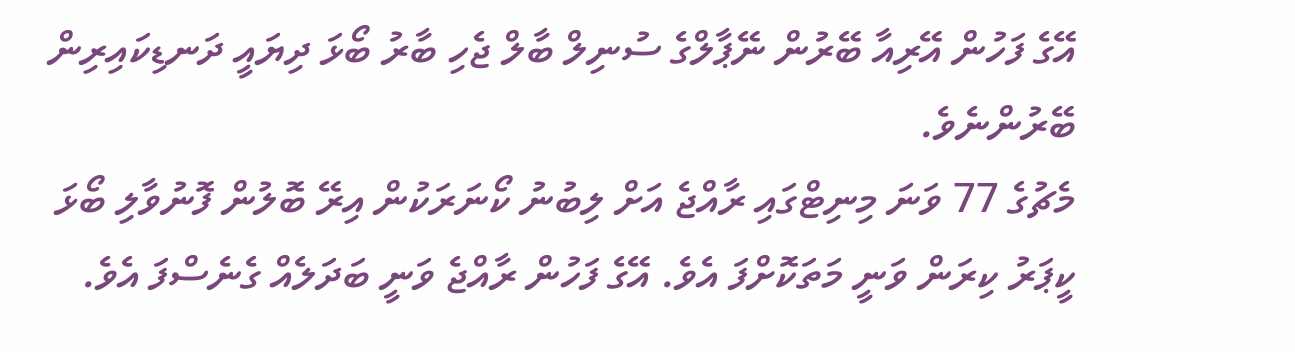އޭގެ ފަހުން އޭރިއާ ބޭރުން ނޭޕާލްގެ ސުނިލް ބާލް ޖެހި ބާރު ބޯޅަ ދިޔައީ ދަނޑިކައިރިން ބޭރުންނެވެ.
މެޗުގެ 77 ވަނަ މިނިޓްގައި ރާއްޖެ އަށް ލިބުނު ކޯނަރަކުން އިރޭ ބޮލުން ފޮނުވާލި ބޯޅަ ކީޕަރު ކިރަން ވަނީ މަތަކޮށްފަ އެވެ. އޭގެ ފަހުން ރާއްޖެ ވަނީ ބަދަލެއް ގެނެސްފަ އެވެ.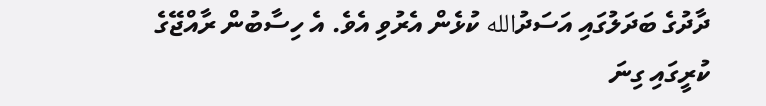ދާދުގެ ބަދަލުގައި އަސަދުالله ކުޅެން އެރުވި އެވެ. އެ ހިސާބުން ރާއްޖޭގެ ކުރީގައި ގިނަ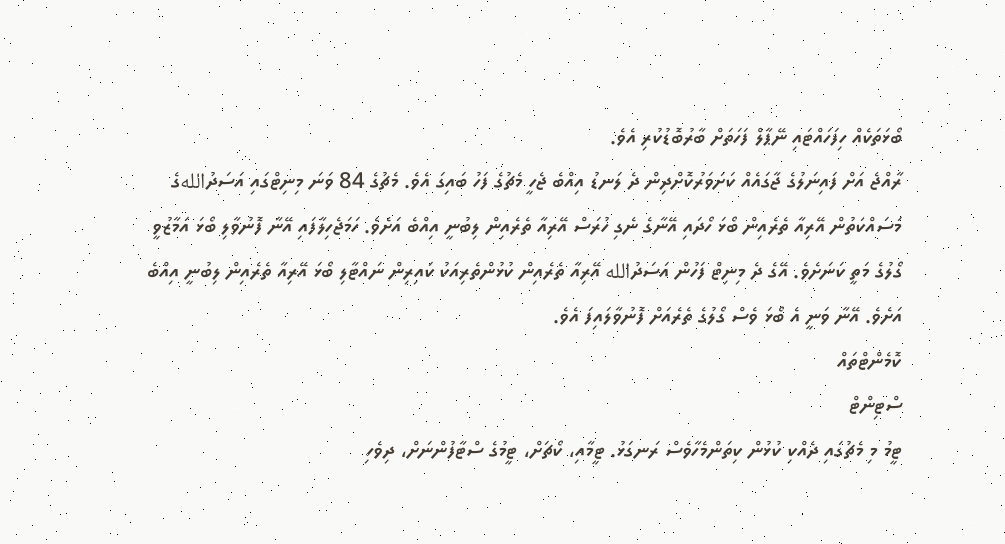ބޯޅަތަކެއް ހިފަހައްޓައި ނޭޕާލް ފަހަތަށް ބާރުބޮޑުކުރި އެވެ.
ރާއްޖެ އަށް ފައިނަލުގެ ޖާގައެއް ކަށަވަރުކޮށްދިން ދެ ލަނޑު އިއްބެ ޖެހީ މެޗުގެ ފަހު ބައިގަ އެވެ. މެޗުގެ 84 ވަނަ މިނިޓްގައި އަސަދުاللهގެ މަސައްކަތުން އޭރިއާ ތެރެއިން ބޯޅަ ހޯދައި އޭނާގެ ނެގި ހުރަސް އޭރިއާ ތެރެއިން ލިބުނީ އިއްބެ އަށެވެ. ހަމަޖެހިލާފައި އޭނާ ފޮނުވާލި ބޯޅަ އަމާޒުވީ ގޯލުގެ މަތީ ކަނަށެވެ. އޭގެ ދެ މިނިޓް ފަހުން އަސަދުالله އޭރިއާ ތެރެއިން ކުޅުންތެރިއަކު ކައިރިން ނައްޓާލި ބޯޅަ އޭރިއާ ތެރެއިން ލިބުނީ އިއްބެ އަށެވެ. އޭނާ ވަނީ އެ ބޯޅަ ވެސް ގޯލުގެ ތެރެއަށް ފޮނުވާލައިފަ އެވެ.
ކޮމެންޓްތައް
ސްޓިންޓް
ޓީމު މި މެޗުގައި ދެއްކި ކުޅުން ކިތަންމެހާވެސް ރަނގަޅު. ޓީމާއި، ކޯޗަށް، ޓީމުގެ ސްޓާފުންނަށް، ދިވެހި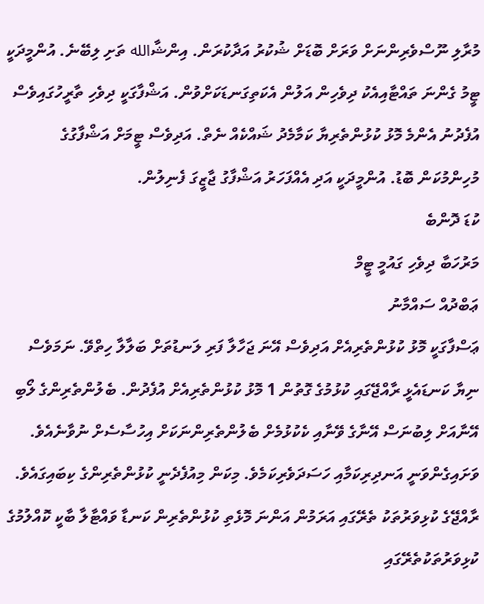މުރާލި ނޫސްވެރިންނަށް ވަރަށް ބޮޑަށް ޝުކުރު އަދާކުރަން. އިންޝާالله ތަށި ލިބޭނެ. އުންމީދަކީ ޓީމު ގެންނަ ތައްޓާއިއެކު ދިވެހިން އަލުން އެކަތިގަނޑަކަށްވުން. އަޝްފާގަކީ ދިވެހި ތާރީހުގައިވެސް އުފެދުނު އެންމެ މޮޅު ކުޅުންތެރިޔާ ކަމާމެދު ޝައްކެއް ނެތް. އަދިވެސް ޓީމަށް އަޝްފާގުގެ މުހިންމުކަން ބޮޑު. އުންމީދަކީ އަދި އެއްފަހަރު އަޝްފާގު ޖާޒީގަ ފެނިލުން.
ކުޑަ ދޮންބެ
މަރުހަބާ ދިވެހި ގައުމީ ޓީމް
ޢަބްދުއް ސައްމާނު
ޢަސްފާގަކީ މޮޅު ކުޅުންތެރިއެށް އަދިވެސް އޭނަ ޖަހާލާ ފަރި ލަނޑުތަށް ބަލާލާ ހިތްވޭ. ނަމަވެސް ނިޔާ ކަނޑައެޅީ ރާއްޖޭގައި ކުޅުމުގެ ގޮތުން 1 މޮޅު ކުޅުންތެރިއެށް އުފެދުން. ބެލުންތެރިންގެ ލޯބި އޭނާއަށް ލިބުނަސް އޭނާގެ ވޭނާއި ކެކުޅުމެށް ބެލުންތެރިންނަކަށް އިހުސާސެށް ނުވާނެއެވެ. ވަށައިގެންވަނީ އަނދިރިކަމާއި ހަސަދަވެރިކަމެވެ. މިކަން މިއުފެދެނީ ކުޅުންތެރިންގެ ކިބައިގައެވެ. ރާއްޖޭގެ ކުޅިވަރުތަކު ތެރޭގައި އަރަމުން އަންނަ މޮޅެތި ކުޅުންތެރިން ކަނޑާ ވައްޓާލާ ބާކީ ކޮއްލުމުގެ ކުޅިވަރުތަކުތެރޭގައި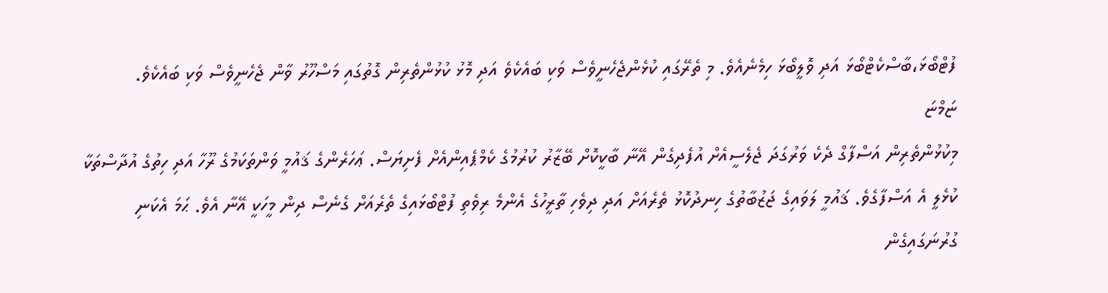ފުޓްބޯޅަ،ބާސްކެޓްބޯޅަ އަދި ވޮލީބޯޅަ ހިމެނެއެވެ. މި ތެރޭގައި ކުޅެންޖެހެނީވެސް ވަކި ބައެކެވެ އަދި މޮޅު ކުޅުންތެރިން ގޮތުގައި މަސްހޫރު ވާން ޖެހެނީވެސް ވަކި ބައެކެވެ.
ޏަމްޏަ
މިކުޅުންތެރިން އަސްފާގް ދެކެ ވަރުގަދަ ޖެލެސީއެށް އުފެދިގެން އޭނާ ބާކީކޮށް ބޭޒާރު ކުރުމުގެ ކެމްޕެއިންއެށް ފެށިޔަސް. ޢަހަރެންގެ ޤައުމީ ވަންތަކަމުގެ ރޫހާ އަދި ހިތުގެ އުދާސްތަކާ ކުޅެލީ އެ އަސްފާގެވެ. ޤައުމީ ލަވައިގެ ޖަޒުބާތުގެ ހިނދުކޮޅު ތެރެއަށް އަދި ދިވެހި ތާރީހުގެ އެންމެ ރިވެތި ފުޓްބޯޅައިގެ ތެރެއަށް ގެނެސް ދިން މީހަކީ އޭނާ އެވެ. ޙަމަ އެކަނި ގުރުނަގައިގެން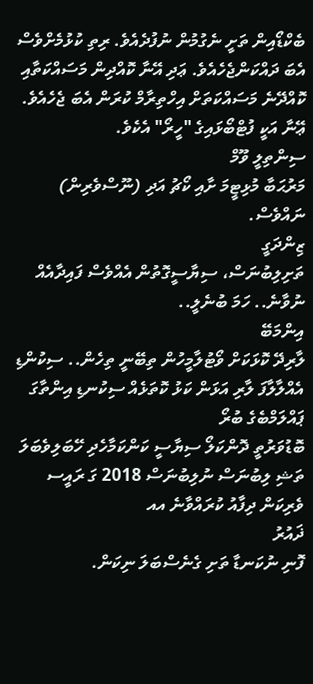ބެކްޑޯއިން ތަށީ ނެގުމުން ނުފުދެއެވެ. ރިތި ކުޅުމެށްވެސް އެބަ ދައްކަންޖެހެއެވެ. ޢަދި އޭނާ ކޮއްދިން މަސައްކަތާއި ކޮއްދޭނެ މަސައްކަތަށް އިހްތިރާމް ކުރަން އެބަ ޖެހެއެވެ. ޢޭނާ އަކީ ފުޓްބޯޅައިގެ "ހީރޯ" އެކެވެ.
ސިންތިލީ ވޫމް
މަރުޙަބާ މުޅިޓީމަ ށާއި ކޯޗު އަދި (ނޫސްވެރިން) ނައްވެސް.
ޒިންދަގީ
ތަށިލިބުނަސް، ސިޔާސީގޮތުން އެއްވެސް ފައިދާއެއް ނުވާނެ.. ހަމަ ބުނެލީ..
އިންމަބޭ
ލާރިދޭ ކޮޅަކަށް ވޯޓުލާމީހުން ތިބޭނީ ތިހެން.. ސިކުންޑި އެއްލާލާފަ ލާރި އަޅަން ކަޅު ކޮތަޅެއް ސިކުނޑި އިންތާގަ
ޕައްލަމްބެގެ ބުރޯ
ބޮޑުވަރުތީ ދޮންކަލޯ ސިޔާސީ ކަންކަމާހެދި ހޭބަލިވެބަލަ ތަޝި ލިބުނަސް ނުލިބުނަސް 2018 ގަ ރައީސ ވެރިކަން ދިފާއު ކުރައްވާނެ އއ
ޛައުރު
ފޮނި ނުކަނޑާ ތަށި ގެނެސްބަލަ ނިކަން.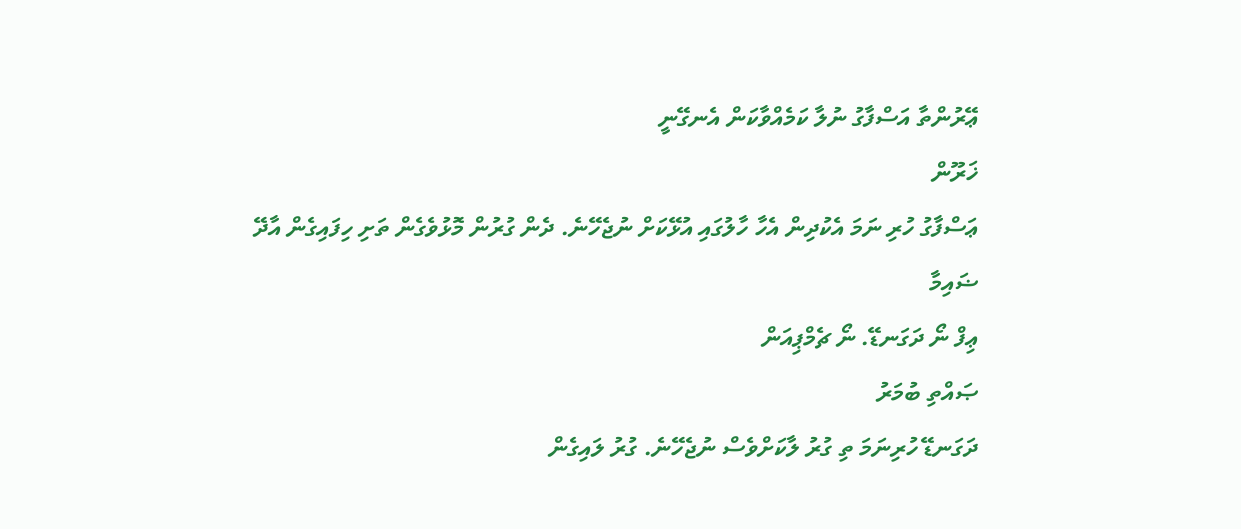ޢޭރުންތާ އަސްފާގު ނުލާ ކަމެއްވާކަން އެނގޭނީ
ޚަރޫން
ޢަސްފާގު ހުރި ނަމަ އެކުދިން އެހާ ހާލުގައި އުޅޭކަށް ނުޖެހޭނެ. ދެން ގުރުން މޮޅުވެގެން ތަށި ހިފައިގެން އާދޭ
ޟައިމާ
ޢިފް ނޯ ދަގަނޑޭ. ނޯ ޗެމްޕިއަން
ޞައްތި ބުމަރު
ދަގަނޑޭ ހުރިނަމަ ތި ގުރު ލާކަށްވެސް ނުޖެހޭނެ. ގުރު ލައިގެން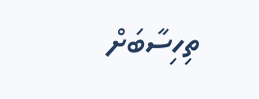ތިހިސާބަށް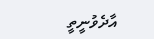އާދެވުނީތީ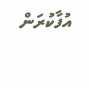އުފާކުރަން